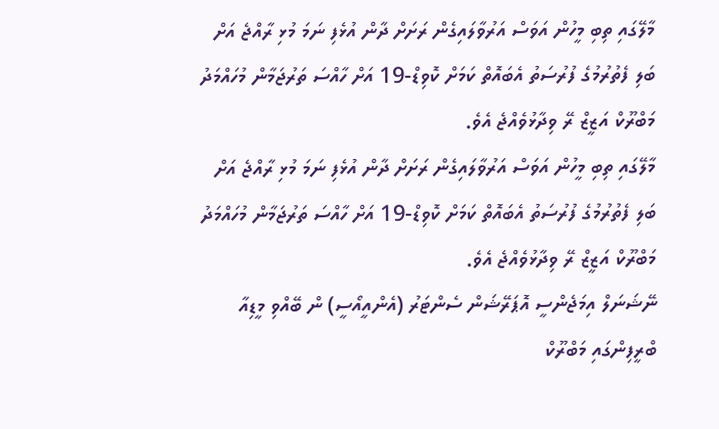މާލޭގައި ތިބި މީހުން އަވަސް އަރުވާލައިގެން ރަށަށް ދާން އުޅެފި ނަމަ މުޅި ރާއްޖެ އަށް ބަލި ފެތުރުމުގެ ފުރުސަތު އެބައޮތް ކަމަށް ކޮވިޑް-19 އަށް ހާއްސަ ތަރުޖަމާން މުހައްމަދު މަބްރޫކް އަޒީޒް ރޭ ވިދާޅުވެއްޖެ އެވެ.
މާލޭގައި ތިބި މީހުން އަވަސް އަރުވާލައިގެން ރަށަށް ދާން އުޅެފި ނަމަ މުޅި ރާއްޖެ އަށް ބަލި ފެތުރުމުގެ ފުރުސަތު އެބައޮތް ކަމަށް ކޮވިޑް-19 އަށް ހާއްސަ ތަރުޖަމާން މުހައްމަދު މަބްރޫކް އަޒީޒް ރޭ ވިދާޅުވެއްޖެ އެވެ.
ނޭޝަނަލް އިމަޖެންސީ އޮޕަރޭޝަން ސެންޓަރު (އެންއީއޯސީ) ން ބޭއްވި މީޑިއާ ބްރީފިންގައި މަބްރޫކް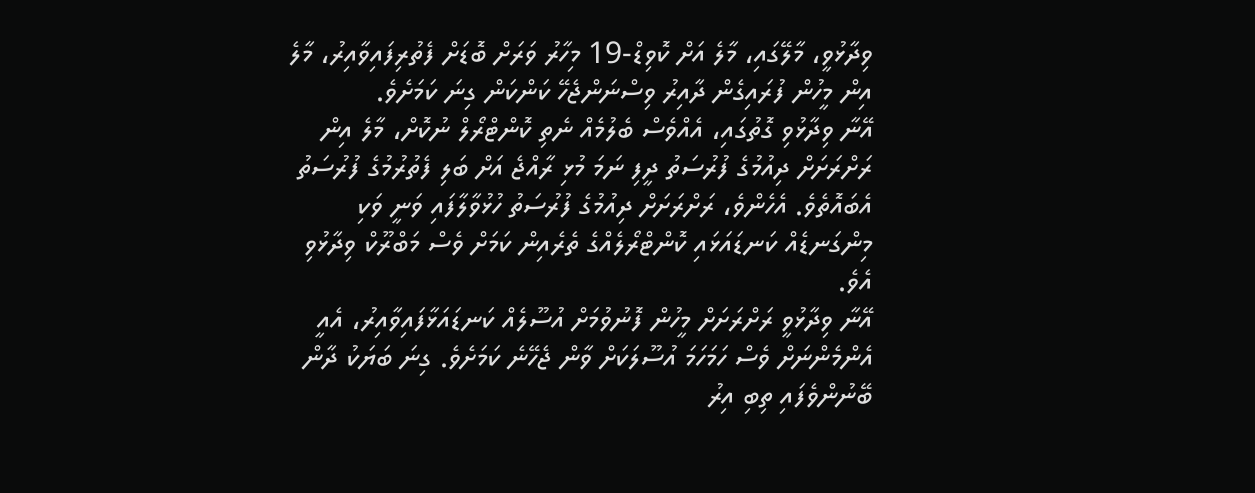ވިދާޅުވީ، މާލޭގައި، މާލެ އަށް ކޮވިޑް-19 މިހާރު ވަރަށް ބޮޑަށް ފެތުރިފައިވާއިރު، މާލެ އިން މީހުން ފުރައިގެން ދާއިރު ވިސްނަންޖެހޭ ކަންކަން ގިނަ ކަމަށެވެ.
އޭނާ ވިދާޅުވި ގޮތުގައި، އެއްވެސް ބެލުމެއް ނެތި ކޮންޓްރޯލް ނުކޮށް، މާލެ އިން ރަށްރަށަށް ދިއުމުގެ ފުރުސަތު ދީފި ނަމަ މުޅި ރާއްޖެ އަށް ބަލި ފެތުރުމުގެ ފުރުސަތު އެބައޮތެވެ. އެހެންވެ، ރަށްރަށަށް ދިއުމުގެ ފުރުސަތު ހުޅުވާލާފައި ވަނީ ވަކި މިންގަނޑެއް ކަނޑައަޅައި ކޮންޓްރޯލެއްގެ ތެރެއިން ކަމަށް ވެސް މަބްރޫކް ވިދާޅުވި އެވެ.
އޭނާ ވިދާޅުވީ ރަށްރަށަށް މީހުން ފޮނުވުމަށް އުސޫލެއް ކަނޑައަޅާފައިވާއިރު، އެއީ އެންމެންނަށް ވެސް ހަމަހަމަ އުސޫލަކަށް ވާން ޖެހޭނެ ކަމަށެވެ. ގިނަ ބަޔަކު ދާން ބޭނުންވެފައި ތިބި އިރު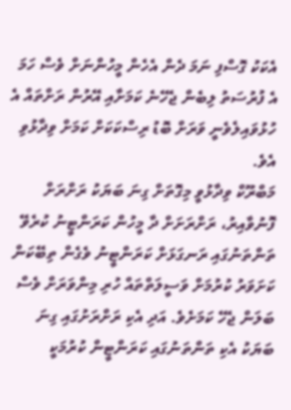އެކަކު ގޮސްފި ނަމަ ދެން އެހެން މީހުންނަށް ވެސް ހަމަ އެ ފުރުސަތު ލިބެން ޖެހޭނެ ކަމަށާއި އޭރުން ރަށްތައް އެ ހުޅުވައިލެވެނީ ވަރަށް ބޮޑު ރިސްކަކަށް ކަމަށް ވިދާޅުވި އެވެ.
މަބްރޫކް ވިދާޅުވީ މިގޮތަށް ގިނަ ބަޔަކު ރަށްރަށް ފޮނުވާއިރު، ރަށްރަށަށް ދާ މީހުން ކަރަންޓީނު ކުރެވޭ ތަންތަނުގައި ރަނގަޅަށް ކަރަންޓީނު ވެގެން ތިބޭކަން ކަށަވަރު ކުރުމަށް ވަސީލަތްތައް ހުރި މިންވަރަށް ވެސް ބަލަން ޖެހޭ ކަމަށެވެ. އަދި އެކި ރަށްރަށުގައި ގިނަ ބަޔަކު އެކި ތަންތަނުގައި ކަރަންޓީން ކުރުމަކީ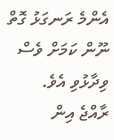އެންމެ ރަނގަޅު ގޮތް ނޫން ކަމަށް ވެސް ވިދާޅުވި އެވެ.
ރާއްޖެ އިން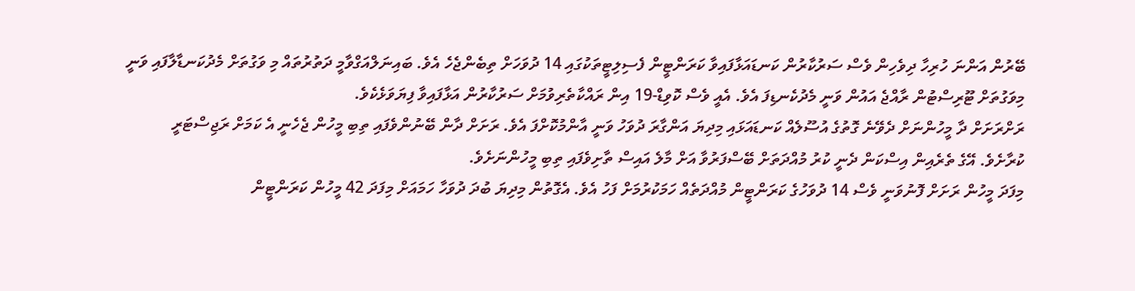ބޭރުން އަންނަ ހުރިހާ ދިވެހިން ވެސް ސަރުކާރުން ކަނޑައަޅާފައިވާ ކަރަންޓީން ފެސިލިޓީތަކުގައި 14 ދުވަހަށް ތިބެންޖެހެ އެވެ. ބައިނަލްއަގްވާމީ ދަތުރުތައް މި ވަގުތަށް މެދުކަނޑާލާފައި ވަނީ މިވަގުތަށް ޓޫރިސްޓުން ރާއްޖެ އައުން ވަނީ މެދުކެނޑިފަ އެވެ. އެއީ ވެސް ކޮވިޑް-19 އިން ރައްކާތެރިވުމަށް ސަރުކާރުން އަޅާފައިވާ ފިޔަވަޅެކެވެ.
ރަށްރަށަށް ދާ މީހުންނަށް ދެވޭނެ ގޮތުގެ އުސޫލެއް ކަނޑައަޅައި މިދިޔަ އަންގާރަ ދުވަހު ވަނީ އާންމުކޮށްފަ އެވެ. ރަށަށް ދާން ބޭނުންވެފައި ތިބި މީހުން ޖެހެނީ އެ ކަމަށް ރަޖިސްޓަރީ ކުރާށެވެ. އޭގެ ތެރެއިން އިސްކަން ދެނީ ކުރު މުއްދަތަށް ބޭސްފަރުވާ އަށް މާލެ އައިސް ތާށިވެފައި ތިބި މީހުންނަށެވެ.
މިފަދަ މީހުން ރަށަށް ފޮނުވަނީ ވެސް 14 ދުވަހުގެ ކަރަންޓީން މުއްދަތެއް ހަމަކުރުމަށް ފަހު އެވެ. އެގޮތުން މިދިޔަ ބުދަ ދުވަހާ ހަމައަށް މިފަދަ 42 މީހުން ކަރަންޓީން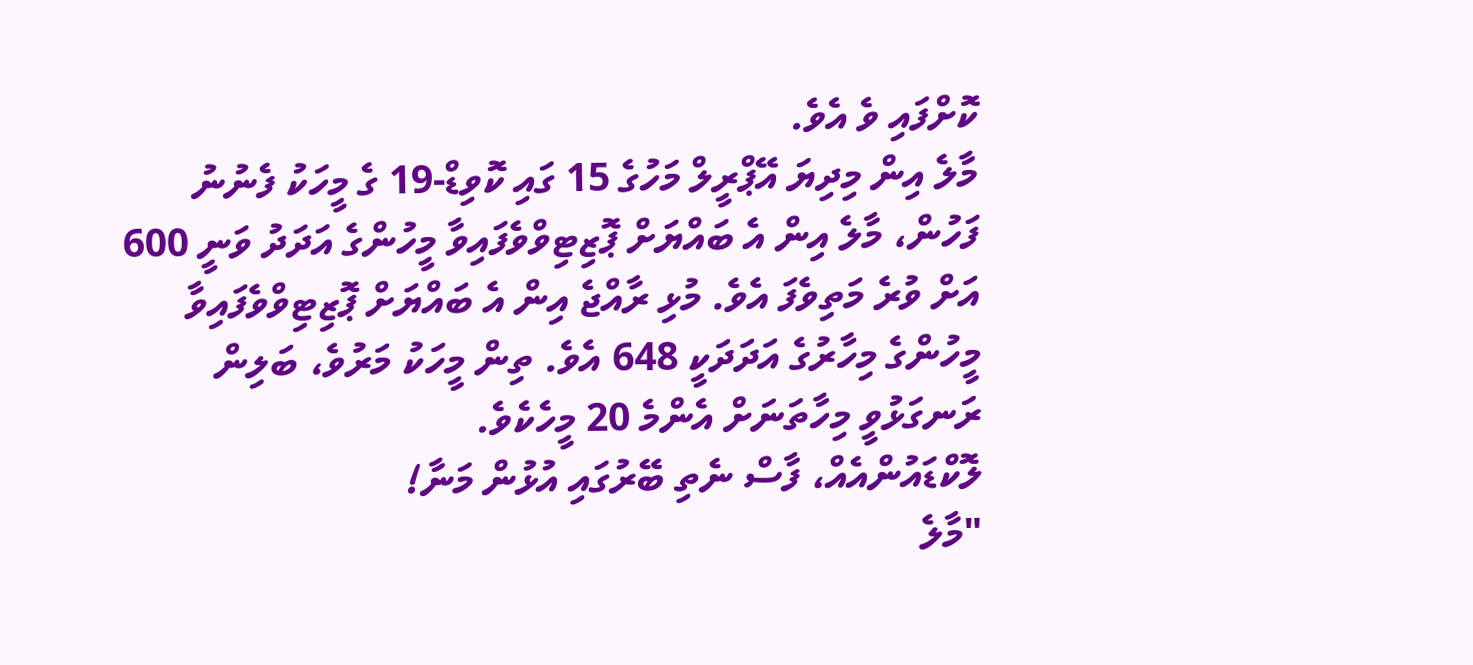ކޮށްފައި ވެ އެވެ.
މާލެ އިން މިދިޔަ އޭޕްރީލް މަހުގެ 15 ގައި ކޮވިޑް-19 ގެ މީހަކު ފެނުނު ފަހުން، މާލެ އިން އެ ބައްޔަށް ޕޮޒިޓިވްވެފައިވާ މީހުންގެ އަދަދު ވަނީ 600 އަށް ވުރެ މަތިވެފަ އެވެ. މުޅި ރާއްޖެ އިން އެ ބައްޔަށް ޕޮޒިޓިވްވެފައިވާ މީހުންގެ މިހާރުގެ އަދަދަކީ 648 އެވެ. ތިން މީހަކު މަރުވެ، ބަލިން ރަނގަޅުވީ މިހާތަނަށް އެންމެ 20 މީހެކެވެ.
ލޮކްޑައުންއެއް، ފާސް ނެތި ބޭރުގައި އުޅުން މަނާ!
"މާލެ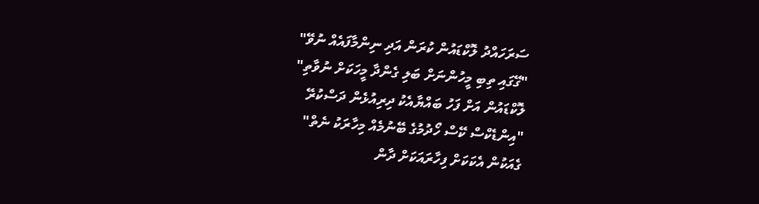ސަރަހައްދު ލޮކްޑައުން ކުރަން އަދި ނިންމާފައެއް ނުވޭ"
"ގޭގައި ތިބި މީހުންނަށް ބަލި ގެންދާ މީހަކަށް ނުވާތި"
ލޮކްޑައުން އަށް ފަހު ބައްޔާއެކު ދިރިއުޅެން ދަސްކުރޭ
"އިންޑެކްސް ކޭސް ހޯދުމުގެ ބޭނުމެއް މިހާރަކު ނެތް"
ގެއަކުން އެކަކަށް ފިހާރައަކަށް ދާން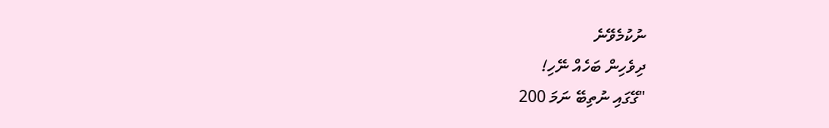ނުކުމެވޭނެ
ދިވެހިން ބަހެއް ނޭހި!
"ގޭގައި ނުތިބޭ ނަމަ 200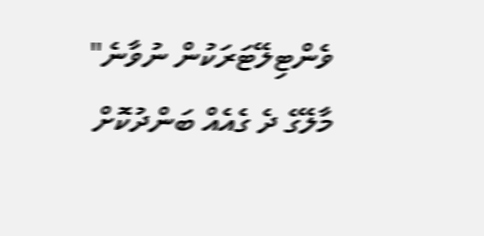ވެންޓިލޭޓަރަކުން ނުވާނެ"
މާލޭގެ ދެ ގެއެއް ބަންދުކޮށް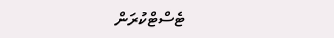ޓެސްޓްކުރަން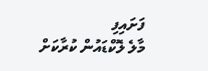ފަށައިފި
މާލެ ލޮކްޑައުން ކުރާކަށް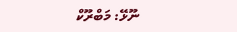ނޫޅޭ: މަބްރޫކް